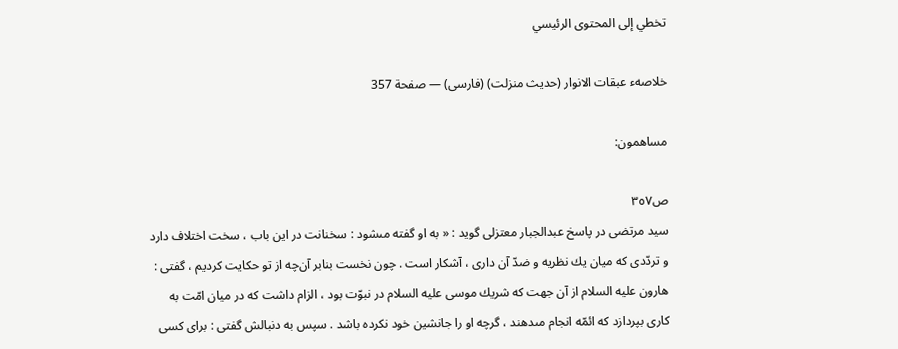تخطي إلى المحتوى الرئيسي

خلاصهء عبقات الانوار (حديث منزلت) (فارسى) — صفحة 357

مساهمون:

ص٣٥٧
سيد مرتضى در پاسخ عبدالجبار معتزلى گويد : « به او گفته مىشود : سخنانت در اين باب ، سخت اختلاف دارد و تردّدى كه ميان يك نظريه و ضدّ آن دارى ، آشكار است . چون نخست بنابر آن‌چه از تو حكايت كرديم ، گفتى : هارون عليه السلام از آن جهت كه شريك موسى عليه السلام در نبوّت بود ، الزام داشت كه در ميان امّت به كارى بپردازد كه ائمّه انجام مىدهند ، گرچه او را جانشين خود نكرده باشد . سپس به دنبالش گفتى : براى كسى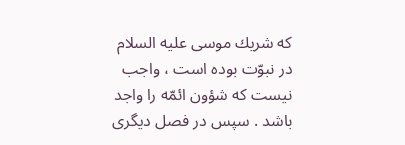كه شريك موسى عليه السلام در نبوّت بوده است ، واجب نيست كه شؤون ائمّه را واجد باشد . سپس در فصل ديگرى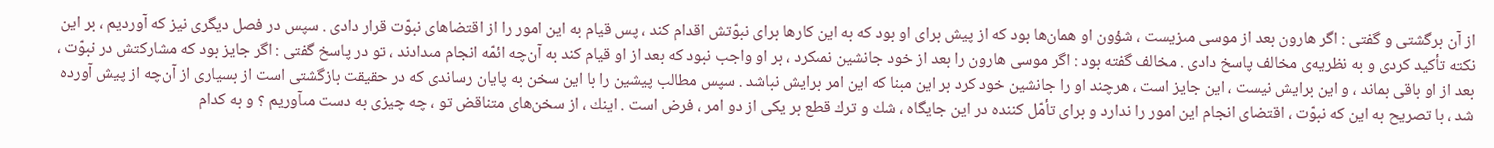از آن برگشتى و گفتى : اگر هارون بعد از موسى مىزيست ، شؤون او همان‌ها بود كه از پيش براى او بود كه به اين كارها براى نبوّتش اقدام كند ، پس قيام به اين امور را از اقتضاهاى نبوّت قرار دادى . سپس در فصل ديگرى نيز كه آورديم ، بر اين نكته تأكيد كردى و به نظريه‌ى مخالف پاسخ دادى . مخالف گفته بود : اگر موسى هارون را بعد از خود جانشين نمىكرد ، بر او واجب نبود كه بعد از او قيام كند به آن‌چه ائمّه انجام مىدادند ، تو در پاسخ گفتى : اگر جايز بود كه مشاركتش در نبوّت ، بعد از او باقى بماند ، و اين برايش نيست ، اين جايز است ، هرچند او را جانشين خود كرد بر اين مبنا كه اين امر برايش نباشد . سپس مطالب پيشين را با اين سخن به پايان رساندى كه در حقيقت بازگشتى است از بسيارى از آن‌چه از پيش آورده شد ، با تصريح به اين كه نبوّت ، اقتضاى انجام اين امور را ندارد و براى تأمّل كننده در اين جايگاه ، شك و ترك قطع بر يكى از دو امر ، فرض است . اينك ، از سخن‌هاى متناقض تو ، چه چيزى به دست مىآوريم ؟ و به كدام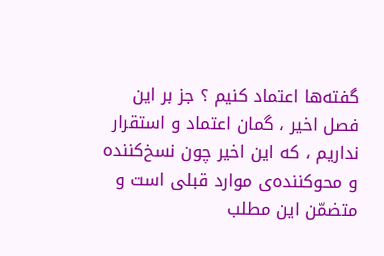گفته‌ها اعتماد كنيم ؟ جز بر اين فصل اخير ، گمان اعتماد و استقرار نداريم ، كه اين اخير چون نسخ‌كننده و محوكننده‌ى موارد قبلى است و متضمّن اين مطلب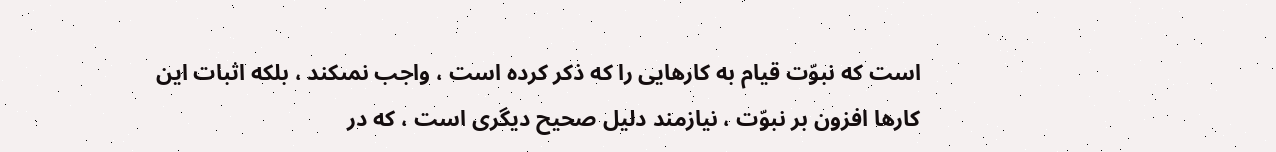است كه نبوّت قيام به كارهايى را كه ذكر كرده است ، واجب نمىكند ، بلكه اثبات اين كارها افزون بر نبوّت ، نيازمند دليل صحيح ديگرى است ، كه در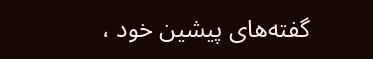گفته‌هاى پيشين خود ،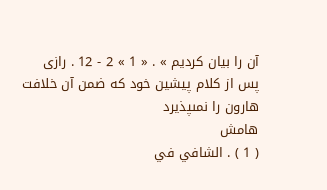آن را بيان كرديم » . « 1 » 2 - 12 . رازى پس از كلام پيشين خود كه ضمن آن خلافت هارون را نمىپذيرد
هامش
( 1 ) . الشافي في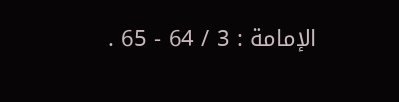الإمامة : 3 / 64 - 65 .